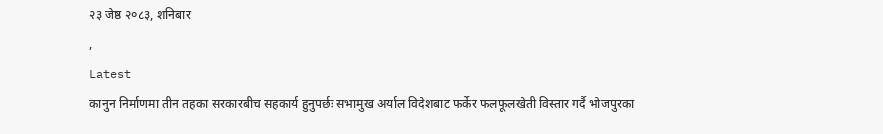२३ जेष्ठ २०८३, शनिबार
,
Latest
कानुन निर्माणमा तीन तहका सरकारबीच सहकार्य हुनुपर्छः सभामुख अर्याल विदेशबाट फर्केर फलफूलखेती विस्तार गर्दै भोजपुरका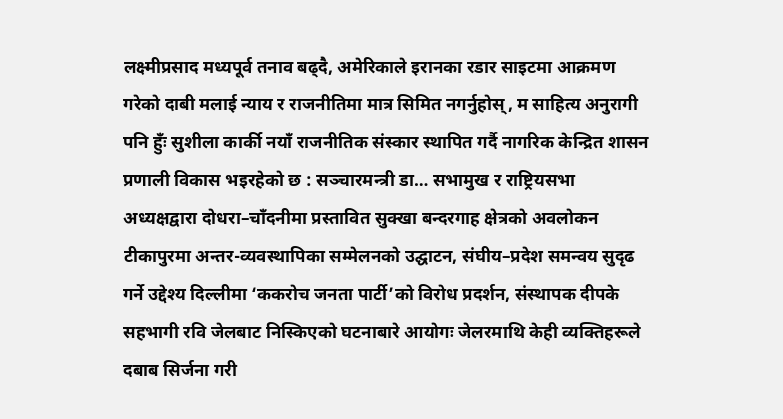लक्ष्मीप्रसाद मध्यपूर्व तनाव बढ्दै, अमेरिकाले इरानका रडार साइटमा आक्रमण गरेको दाबी मलाई न्याय र राजनीतिमा मात्र सिमित नगर्नुहोस्, म साहित्य अनुरागी पनि हुँः सुशीला कार्की नयाँ राजनीतिक संस्कार स्थापित गर्दै नागरिक केन्द्रित शासन प्रणाली विकास भइरहेको छ : सञ्चारमन्त्री डा… सभामुख र राष्ट्रियसभा अध्यक्षद्वारा दोधरा–चाँदनीमा प्रस्तावित सुक्खा बन्दरगाह क्षेत्रको अवलोकन टीकापुरमा अन्तर-व्यवस्थापिका सम्मेलनको उद्घाटन, संघीय–प्रदेश समन्वय सुदृढ गर्ने उद्देश्य दिल्लीमा ‘ककरोच जनता पार्टी’को विरोध प्रदर्शन, संस्थापक दीपके सहभागी रवि जेलबाट निस्किएको घटनाबारे आयोगः जेलरमाथि केही व्यक्तिहरूले दबाब सिर्जना गरी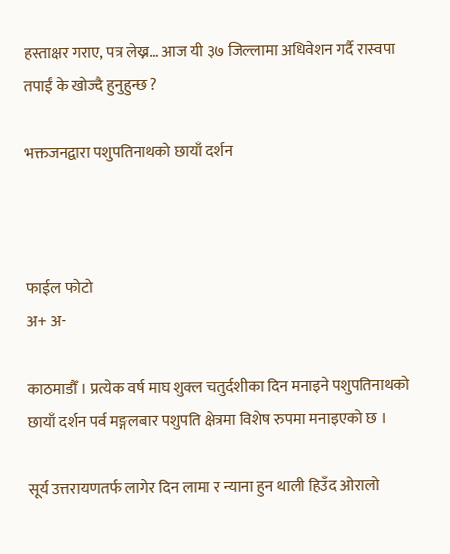हस्ताक्षर गराए, पत्र लेख्न… आज यी ३७ जिल्लामा अधिवेशन गर्दै रास्वपा
तपाईं के खोज्दै हुनुहुन्छ ?

भक्तजनद्वारा पशुपतिनाथको छायाँ दर्शन



फाईल फोटो
अ+ अ-

काठमाडौँ । प्रत्येक वर्ष माघ शुक्ल चतुर्दशीका दिन मनाइने पशुपतिनाथको छायाँ दर्शन पर्व मङ्गलबार पशुपति क्षेत्रमा विशेष रुपमा मनाइएको छ ।

सूर्य उत्तरायणतर्फ लागेर दिन लामा र न्याना हुन थाली हिउँद ओरालो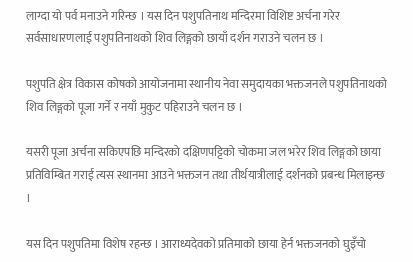लाग्दा यो पर्व मनाउने गरिन्छ । यस दिन पशुपतिनाथ मन्दिरमा विशिष्ट अर्चना गरेर सर्वसाधारणलाई पशुपतिनाथको शिव लिङ्गको छायाँ दर्शन गराउने चलन छ ।

पशुपति क्षेत्र विकास कोषको आयोजनामा स्थानीय नेवा समुदायका भक्तजनले पशुपतिनाथको शिव लिङ्गको पूजा गर्ने र नयाँ मुकुट पहिराउने चलन छ ।

यसरी पूजा अर्चना सकिएपछि मन्दिरको दक्षिणपट्टिको चोकमा जल भरेर शिव लिङ्गको छाया प्रतिविम्बित गराई त्यस स्थानमा आउने भक्तजन तथा तीर्थयात्रीलाई दर्शनको प्रबन्ध मिलाइन्छ ।

यस दिन पशुपतिमा विशेष रहन्छ । आराध्यदेवको प्रतिमाको छाया हेर्न भक्तजनको घुइँचो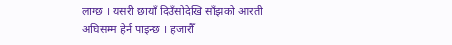लाग्छ । यसरी छायाँ दिउँसोदेखि साँझको आरती अघिसम्म हेर्न पाइन्छ । हजारौँ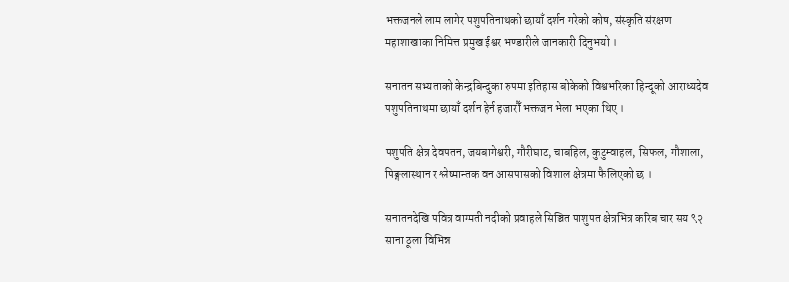भक्तजनले लाम लागेर पशुपतिनाथको छायाँ दर्शन गरेको कोष, संस्कृति संरक्षण महाशाखाका निमित्त प्रमुख ईश्वर भण्डारीले जानकारी दिनुभयो ।

सनातन सभ्यताको केन्द्रबिन्दुका रुपमा इतिहास बोकेको विश्वभरिका हिन्दूको आराध्यदेव पशुपतिनाथमा छायाँ दर्शन हेर्न हजारौँ भक्तजन भेला भएका थिए ।

पशुपति क्षेत्र देवपतन, जयबागेश्वरी, गौरीघाट, चाबहिल, कुटुम्वाहल, सिफल, गौशाला, पिङ्गलास्थान र श्लेष्मान्तक वन आसपासको विशाल क्षेत्रमा फैलिएको छ ।

सनातनदेखि पवित्र वाग्मती नदीको प्रवाहले सिञ्चित पाशुपत क्षेत्रभित्र करिब चार सय ९२ साना ठूला विभिन्न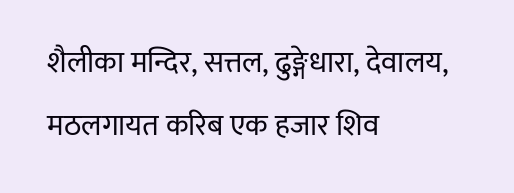शैलीका मन्दिर, सत्तल, ढुङ्गेधारा, देवालय, मठलगायत करिब एक हजार शिव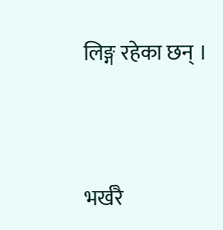लिङ्ग रहेका छन् ।




भर्खरै